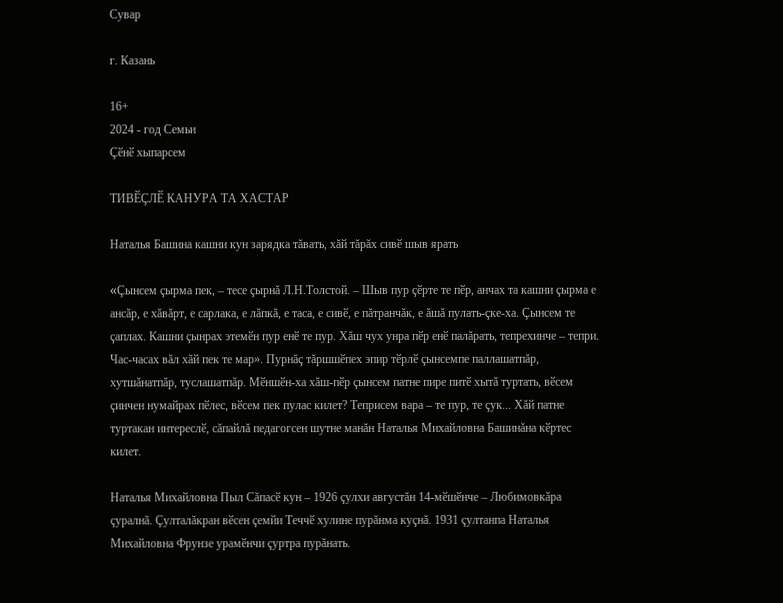Сувар

г. Казань

16+
2024 - год Семьи
Çӗнӗ хыпарсем

ТИВӖÇЛӖ КАНУРА ТА ХАСТАР

Наталья Башина кашни кун зарядка тăвать, хăй тăрăх сивӗ шыв ярать

«Çынсем çырма пек, – тесе çырнă Л.Н.Толстой. – Шыв пур çӗрте те пӗр, анчах та кашни çырма е ансăр, е хăвăрт, е сарлака, е лăпкă, е таса, е сивӗ, е пăтранчăк, е ăшă пулать-çке-ха. Çынсем те çаплах. Кашни çынрах этемӗн пур енӗ те пур. Хăш чух унра пӗр енӗ палăрать, тепрехинче – тепри. Час-часах вăл хăй пек те мар». Пурнăç тăршшӗпех эпир тӗрлӗ çынсемпе паллашатпăр, хутшăнатпăр, туслашатпăр. Мӗншӗн-ха хăш-пӗр çынсем патне пире питӗ хытă туртать, вӗсем çинчен нумайрах пӗлес, вӗсем пек пулас килет? Теприсем вара – те пур, те çук... Хăй патне туртакан интереслӗ, сăпайлă педагогсен шутне манăн Наталья Михайловна Башинăна кӗртес килет.

Наталья Михайловна Пыл Сăпасӗ кун – 1926 çулхи августăн 14-мӗшӗнче – Любимовкăра çуралнă. Çулталăкран вӗсен çемйи Теччӗ хулине пурăнма куçнă. 1931 çултанпа Наталья Михайловна Фрунзе урамӗнчи çуртра пурăнать.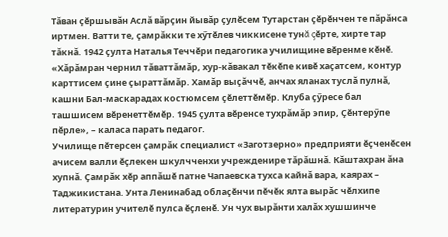Тăван çӗршывăн Аслă вăрçин йывăр çулӗсем Тутарстан çӗрӗнчен те пăрăнса иртмен. Ватти те, çамрăкки те хӳтӗлев чиккисене тунă çӗрте, хирте тар тăкнă. 1942 çулта Наталья Теччӗри педагогика училищине вӗренме кӗнӗ. «Хăрăмран чернил тăваттăмăр, хур-кăвакал тӗкӗпе кивӗ хаçатсем, контур карттисем çине çыраттăмăр. Хамăр выçăччӗ, анчах яланах туслă пулнă, кашни Бал-маскарадах костюмсем çӗлеттӗмӗр. Клуба çӳресе бал ташшисем вӗренеттӗмӗр. 1945 çулта вӗренсе тухрăмăр эпир, Çӗнтерӳпе пӗрле», – каласа парать педагог.
Училище пӗтерсен çамрăк специалист «Заготзерно» предприяти ӗçченӗсен ачисем валли ӗçлекен шкулчченхи учрежденире тăрăшнă. Кăштахран ăна хупнă. Çамрăк хӗр аппăшӗ патне Чапаевска тухса кайнă вара, каярах – Таджикистана. Унта Ленинабад облаçӗнчи пӗчӗк ялта вырăс чӗлхипе литературин учителӗ пулса ӗçленӗ. Ун чух вырăнти халăх хушшинче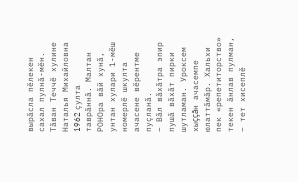вырăсла пӗлекен сахал пулнă-мӗн.
Тăван Теччӗ хулине Наталья Михайловна 1962 çулта таврăннă. Малтан РОНОра вăй хунă, унтан хулари 1-мӗш номерлӗ шкулта ачасене вӗрентме пуçланă.
– Вăл вăхăтра эпир пушă вăхăт пирки шутламан. Уроксем хыççăн ачасемпе юлаттăмăр. Хальхи пек «репетиторство» текен ăнлав пулман, – тет хисеплӗ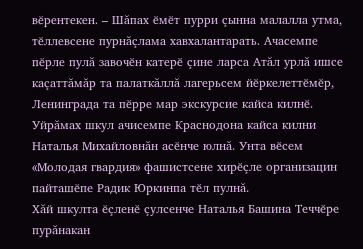вӗрентекен. – Шăпах ӗмӗт пурри çынна малалла утма, тӗллевсене пурнăçлама хавхалантарать. Ачасемпе пӗрле пулă завочӗн катерӗ çине ларса Атăл урлă ишсе каçаттăмăр та палаткăллă лагерьсем йӗркелеттӗмӗр, Ленинграда та пӗрре мар экскурсие кайса килнӗ.
Уйрăмах шкул ачисемпе Краснодона кайса килни Наталья Михайловнăн асӗнче юлнă. Унта вӗсем «Молодая гвардия» фашистсене хирӗçле организацин пайташӗпе Радик Юркинпа тӗл пулнă.
Хăй шкулта ӗçленӗ çулсенче Наталья Башина Теччӗре пурăнакан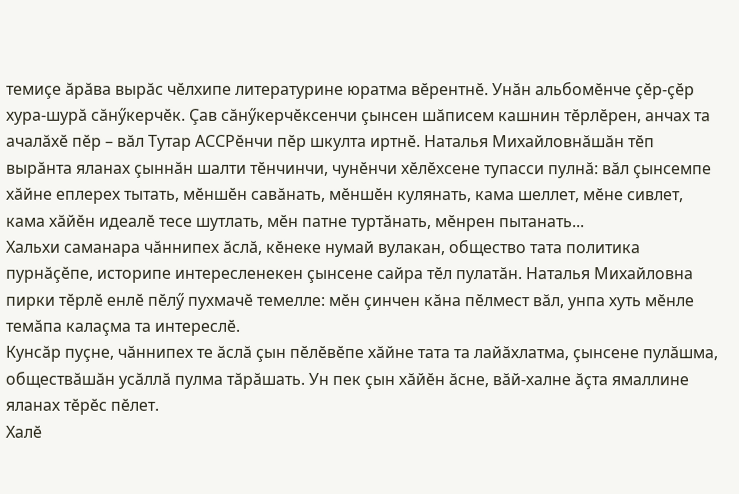темиçе ăрăва вырăс чӗлхипе литературине юратма вӗрентнӗ. Унăн альбомӗнче çӗр-çӗр хура-шурă сăнӳкерчӗк. Çав сăнӳкерчӗксенчи çынсен шăписем кашнин тӗрлӗрен, анчах та ачалăхӗ пӗр – вăл Тутар АССРӗнчи пӗр шкулта иртнӗ. Наталья Михайловнăшăн тӗп вырăнта яланах çыннăн шалти тӗнчинчи, чунӗнчи хӗлӗхсене тупасси пулнă: вăл çынсемпе хăйне еплерех тытать, мӗншӗн савăнать, мӗншӗн кулянать, кама шеллет, мӗне сивлет, кама хăйӗн идеалӗ тесе шутлать, мӗн патне туртăнать, мӗнрен пытанать...
Хальхи саманара чăннипех ăслă, кӗнеке нумай вулакан, общество тата политика пурнăçӗпе, историпе интересленекен çынсене сайра тӗл пулатăн. Наталья Михайловна пирки тӗрлӗ енлӗ пӗлӳ пухмачӗ темелле: мӗн çинчен кăна пӗлмест вăл, унпа хуть мӗнле темăпа калаçма та интереслӗ.
Кунсăр пуçне, чăннипех те ăслă çын пӗлӗвӗпе хăйне тата та лайăхлатма, çынсене пулăшма, обществăшăн усăллă пулма тăрăшать. Ун пек çын хăйӗн ăсне, вăй-халне ăçта ямаллине яланах тӗрӗс пӗлет.
Халӗ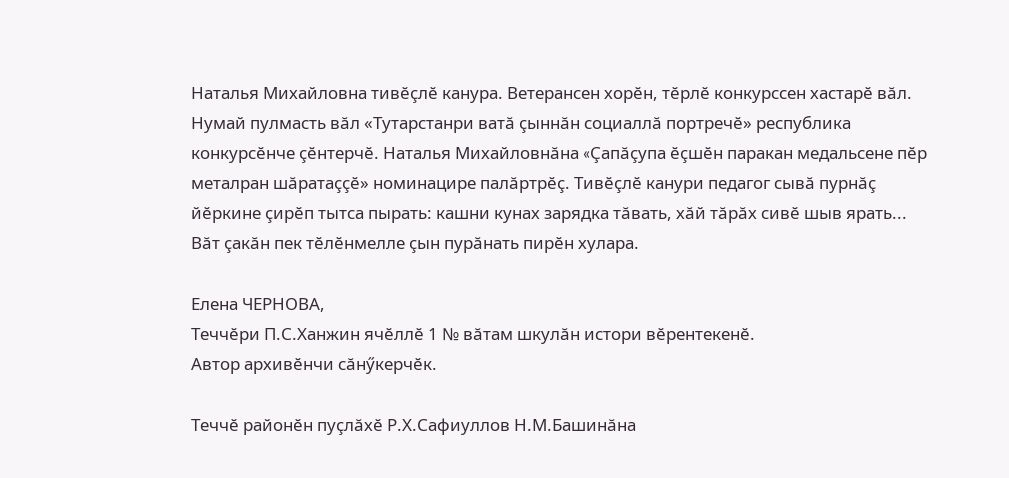Наталья Михайловна тивӗçлӗ канура. Ветерансен хорӗн, тӗрлӗ конкурссен хастарӗ вăл. Нумай пулмасть вăл «Тутарстанри ватă çыннăн социаллă портречӗ» республика конкурсӗнче çӗнтерчӗ. Наталья Михайловнăна «Çапăçупа ӗçшӗн паракан медальсене пӗр металран шăратаççӗ» номинацире палăртрӗç. Тивӗçлӗ канури педагог сывă пурнăç йӗркине çирӗп тытса пырать: кашни кунах зарядка тăвать, хăй тăрăх сивӗ шыв ярать... Вăт çакăн пек тӗлӗнмелле çын пурăнать пирӗн хулара.

Елена ЧЕРНОВА,
Теччӗри П.С.Ханжин ячӗллӗ 1 № вăтам шкулăн истори вӗрентекенӗ.
Автор архивӗнчи сăнӳкерчӗк.

Теччӗ районӗн пуçлăхӗ Р.Х.Сафиуллов Н.М.Башинăна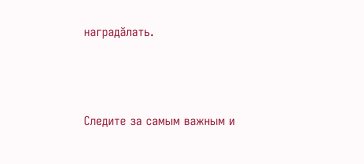наградăлать.



Следите за самым важным и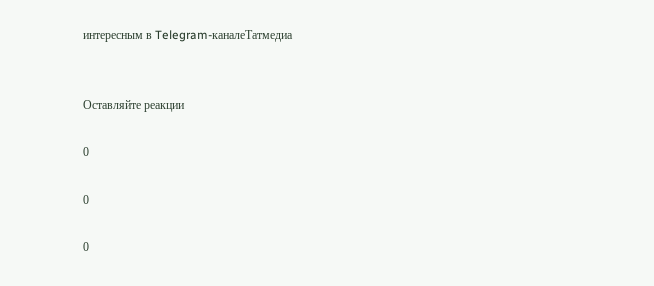интересным в Telegram-каналеТатмедиа


Оставляйте реакции

0

0

0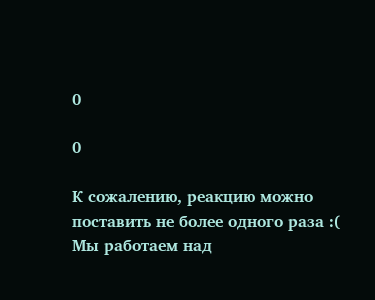0

0

К сожалению, реакцию можно поставить не более одного раза :(
Мы работаем над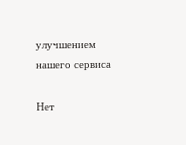улучшением нашего сервиса

Нет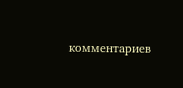комментариев